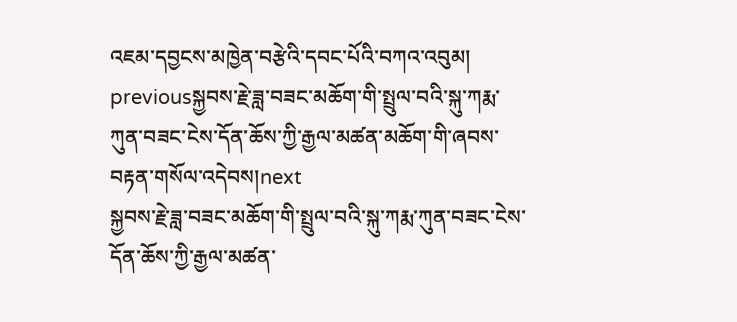འཇམ་དབྱངས་མཁྱེན་བརྩེའི་དབང་པོའི་བཀའ་འབུམ།
previousསྐྱབས་རྗེ་ཟླ་བཟང་མཆོག་གི་སྤྲུལ་བའི་སྐུ་ཀརྨ་ཀུན་བཟང་ངེས་དོན་ཆོས་ཀྱི་རྒྱལ་མཚན་མཆོག་གི་ཞབས་བརྟན་གསོལ་འདེབས།next
སྐྱབས་རྗེ་ཟླ་བཟང་མཆོག་གི་སྤྲུལ་བའི་སྐུ་ཀརྨ་ཀུན་བཟང་ངེས་དོན་ཆོས་ཀྱི་རྒྱལ་མཚན་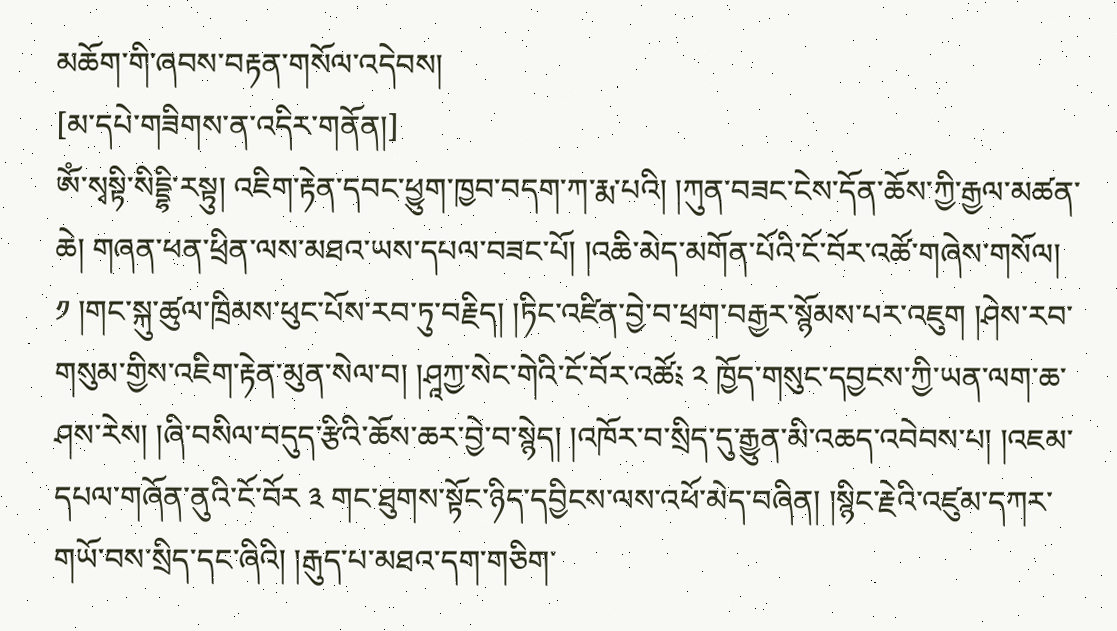མཆོག་གི་ཞབས་བརྟན་གསོལ་འདེབས།
[མ་དཔེ་གཟིགས་ན་འདིར་གནོན།]
ཨོཾ་སྭསྟི་སིདྡྷི་རསྟུ། འཇིག་རྟེན་དབང་ཕྱུག་ཁྱབ་བདག་ཀ་རྨ་པའི། །ཀུན་བཟང་ངེས་དོན་ཆོས་ཀྱི་རྒྱལ་མཚན་ཆེ། གཞན་ཕན་ཕྲིན་ལས་མཐའ་ཡས་དཔལ་བཟང་པོ། །འཆི་མེད་མགོན་པོའི་ངོ་བོར་འཚོ་གཞེས་གསོལ། ༡ །གང་སྐུ་ཚུལ་ཁྲིམས་ཕུང་པོས་རབ་ཏུ་བརྗིད། །ཏིང་འཛིན་བྱེ་བ་ཕྲག་བརྒྱར་སྙོམས་པར་འཇུག །ཤེས་རབ་གསུམ་གྱིས་འཇིག་རྟེན་མུན་སེལ་བ། །ཤཱཀྱ་སེང་གེའི་ངོ་བོར་འཚོ༴ ༢ ཁྱོད་གསུང་དབྱངས་ཀྱི་ཡན་ལག་ཆ་ཤས་རེས། །ཞི་བསིལ་བདུད་རྩིའི་ཆོས་ཆར་བྱེ་བ་སྙེད། །འཁོར་བ་སྲིད་དུ་རྒྱུན་མི་འཆད་འབེབས་པ། །འཇམ་དཔལ་གཞོན་ནུའི་ངོ་བོར ༣ གང་ཐུགས་སྟོང་ཉིད་དབྱིངས་ལས་འཕོ་མེད་བཞིན། །སྙིང་རྗེའི་འཛུམ་དཀར་གཡོ་བས་སྲིད་དང་ཞིའི། །རྒུད་པ་མཐའ་དག་གཅིག་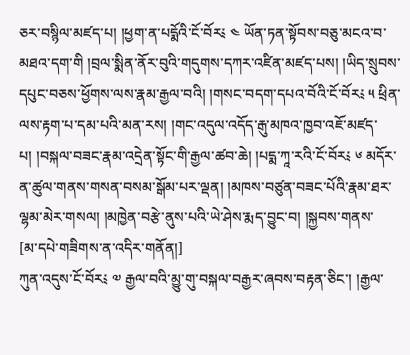ཅར་བསྙིལ་མཛད་པ། །ཕྱག་ན་པདྨོའི་ངོ་བོར༴ ༤ ཡོན་ཏན་སྟོབས་བཅུ་མངའ་བ་མཐའ་དག་གི །བྲལ་སྨིན་ནོར་བུའི་གདུགས་དཀར་འཛིན་མཛད་པས། །ཡིད་སྲུབས་དཔུང་བཅས་ཕྱོགས་ལས་རྣམ་རྒྱལ་བའི། །གསང་བདག་དཔའ་བོའི་ངོ་བོར༴ ༥ ཕྲིན་ལས་རྟག་པ་དམ་པའི་མན་རས། །གང་འདུལ་འདོད་རྒུ་མཁའ་ཁྱབ་འཇོ་མཛད་པ། །བསྐལ་བཟང་རྣམ་འདྲེན་སྟོང་གི་རྒྱལ་ཚབ་ཆེ། །པདྨ་ཀཱ་རའི་ངོ་བོར༴ ༦ མདོར་ན་ཚུལ་གནས་གསན་བསམ་སྒོམ་པར་ལྡན། །མཁས་བཙུན་བཟང་པོའི་རྣམ་ཐར་ལྷམ་མེར་གསལ། །མཁྱེན་བརྩེ་ནུས་པའི་ཡེ་ཤེས་རྨད་བྱུང་བ། །སྐྱབས་གནས་
[མ་དཔེ་གཟིགས་ན་འདིར་གནོན།]
ཀུན་འདུས་ངོ་བོར༴ ༧ རྒྱལ་བའི་མྱུ་གུ་བསྐལ་བརྒྱར་ཞབས་བརྟན་ཅིང་། །རྒྱལ་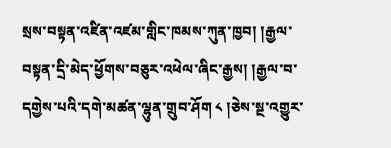སྲས་བསྟན་འཛིན་འཛམ་གླིང་ཁམས་ཀུན་ཁྱབ། །རྒྱལ་བསྟན་དྲི་མེད་ཕྱོགས་བཅུར་འཕེལ་ཞིང་རྒྱས། །རྒྱལ་བ་དགྱེས་པའི་དགེ་མཚན་ལྷུན་གྲུབ་ཤོག ༨ །ཅེས་སྔ་འགྱུར་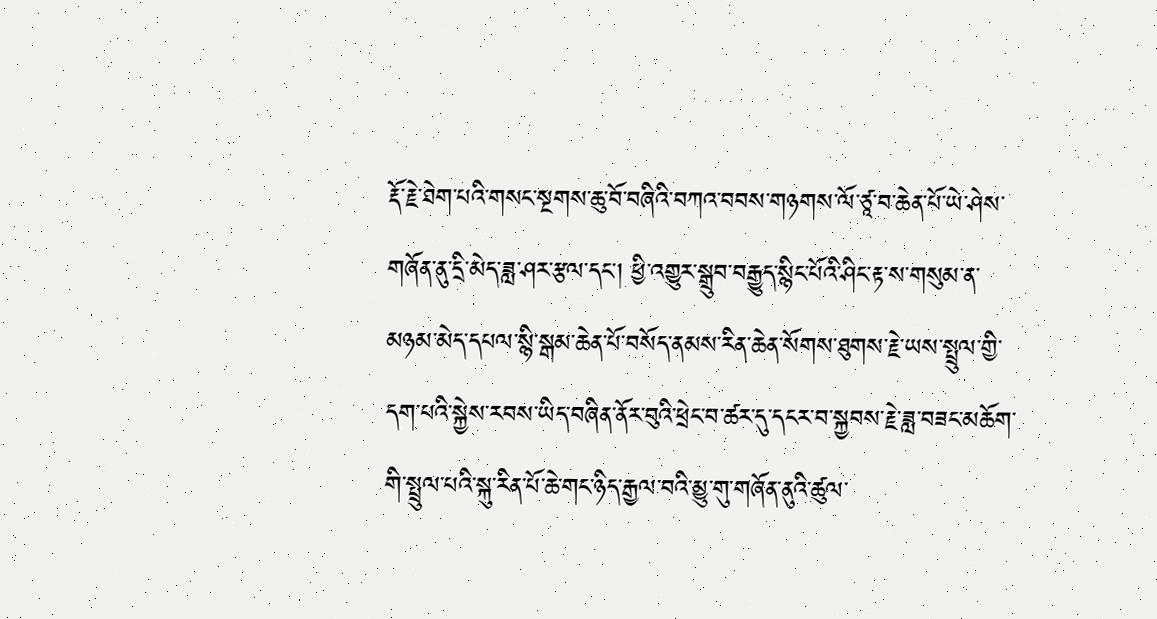རྡོ་རྗེ་ཐེག་པའི་གསང་སྔགས་ཆུ་བོ་བཞིའི་བཀའ་བབས་གཉགས་ལོ་ཙཱ་བ་ཆེན་པོ་ཡེ་ཤེས་གཞོན་ནུ་དྲི་མེད་ཟླ་ཤར་རྩལ་དང་། ཕྱི་འགྱུར་སྒྲུབ་བརྒྱུད་སྙིང་པོའི་ཤིང་རྟ་ས་གསུམ་ན་མཉམ་མེད་དཔལ་སྙི་སྒམ་ཆེན་པོ་བསོད་ནམས་རིན་ཆེན་སོགས་ཐུགས་རྗེ་ཡས་སྤྲུལ་གྱི་དག་པའི་སྐྱེས་རབས་ཡིད་བཞིན་ནོར་བུའི་ཕྲེང་བ་ཚར་དུ་དངར་བ་སྐྱབས་རྗེ་ཟླ་བཟང་མཆོག་གི་སྤྲུལ་པའི་སྐུ་རིན་པོ་ཆེ་གང་ཉིད་རྒྱལ་བའི་མྱུ་གུ་གཞོན་ནུའི་ཚུལ་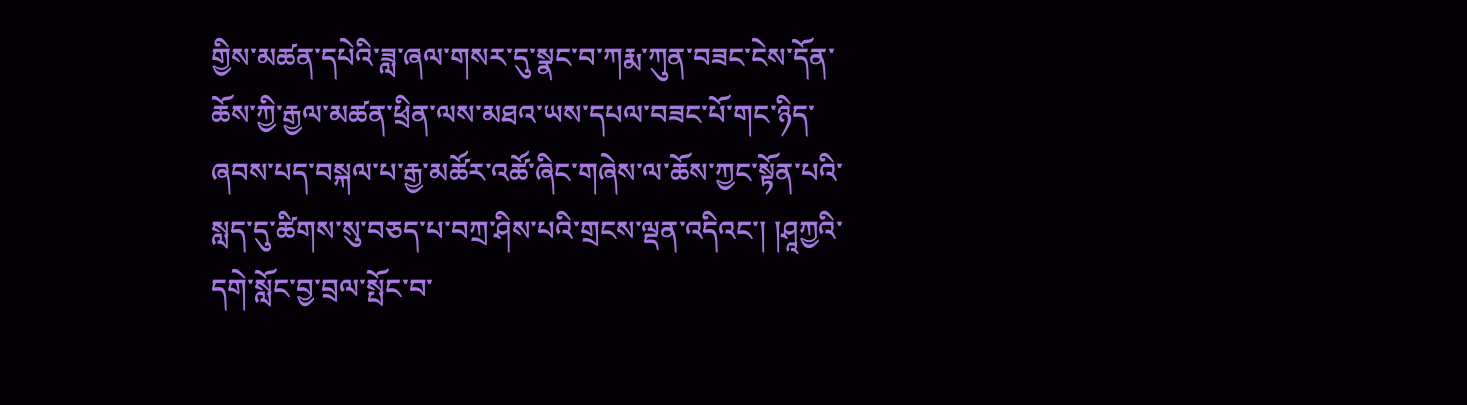གྱིས་མཚན་དཔེའི་ཟླ་ཞལ་གསར་དུ་སྣང་བ་ཀརྨ་ཀུན་བཟང་ངེས་དོན་ཆོས་ཀྱི་རྒྱལ་མཚན་ཕྲིན་ལས་མཐའ་ཡས་དཔལ་བཟང་པོ་གང་ཉིད་ཞབས་པད་བསྐལ་པ་རྒྱ་མཚོར་འཚོ་ཞིང་གཞེས་ལ་ཆོས་ཀྱང་སྟོན་པའི་སླད་དུ་ཚིགས་སུ་བཅད་པ་བཀྲ་ཤིས་པའི་གྲངས་ལྡན་འདིའང་། །ཤཱཀྱའི་དགེ་སློང་བྱ་བྲལ་སྤོང་བ་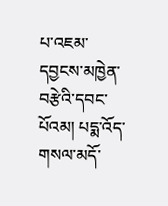པ་འཇམ་དབྱངས་མཁྱེན་བརྩེའི་དབང་པོའམ། པདྨ་འོད་གསལ་མདོ་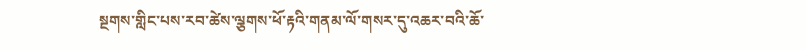སྔགས་གླིང་པས་རབ་ཚེས་ལྕགས་ཕོ་རྟའི་གནམ་ལོ་གསར་དུ་འཆར་བའི་ཆོ་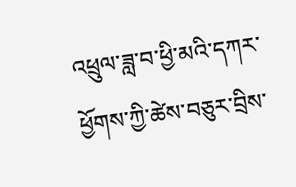འཕྲུལ་ཟླ་བ་ཕྱི་མའི་དཀར་ཕྱོགས་ཀྱི་ཚེས་བཅུར་བྲིས་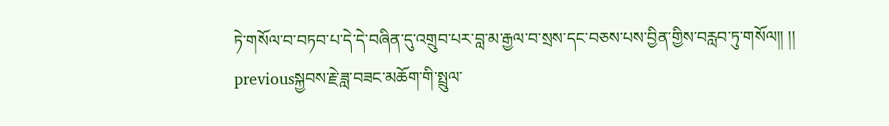ཏེ་གསོལ་བ་བཏབ་པ་དེ་དེ་བཞིན་དུ་འགྲུབ་པར་བླ་མ་རྒྱལ་བ་སྲས་དང་བཅས་པས་བྱིན་གྱིས་བརླབ་ཏུ་གསོལ།། །།
previousསྐྱབས་རྗེ་ཟླ་བཟང་མཆོག་གི་སྤྲུལ་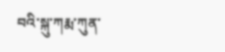བའི་སྐུ་ཀརྨ་ཀུན་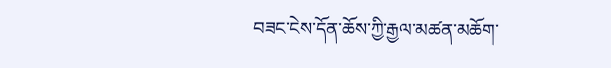བཟང་ངེས་དོན་ཆོས་ཀྱི་རྒྱལ་མཚན་མཆོག་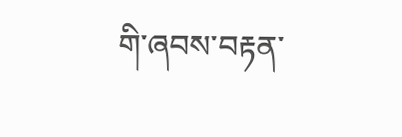གི་ཞབས་བརྟན་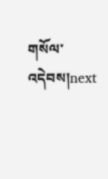གསོལ་འདེབས།next